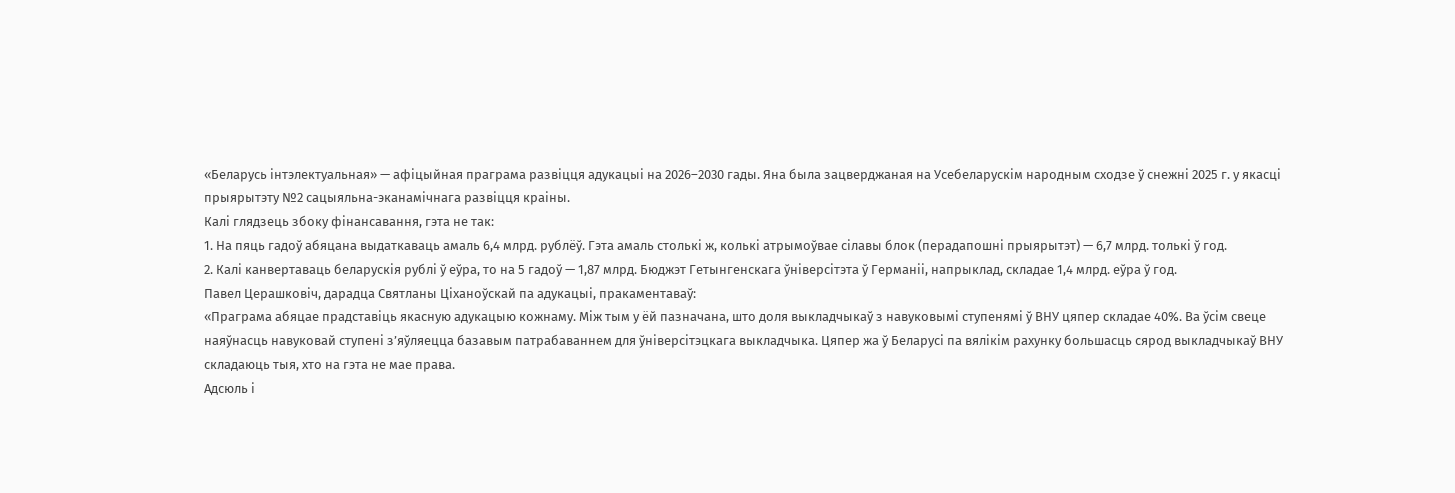«Беларусь інтэлектуальная» — афіцыйная праграма развіцця адукацыі на 2026–2030 гады. Яна была зацверджаная на Усебеларускім народным сходзе ў снежні 2025 г. у якасці прыярытэту №2 сацыяльна-эканамічнага развіцця краіны.
Калі глядзець збоку фінансавання, гэта не так:
1. На пяць гадоў абяцана выдаткаваць амаль 6,4 млрд. рублёў. Гэта амаль столькі ж, колькі атрымоўвае сілавы блок (перадапошні прыярытэт) — 6,7 млрд. толькі ў год.
2. Калі канвертаваць беларускія рублі ў еўра, то на 5 гадоў — 1,87 млрд. Бюджэт Гетынгенскага ўніверсітэта ў Германіі, напрыклад, складае 1,4 млрд. еўра ў год.
Павел Церашковіч, дарадца Святланы Ціханоўскай па адукацыі, пракаментаваў:
«Праграма абяцае прадставіць якасную адукацыю кожнаму. Між тым у ёй пазначана, што доля выкладчыкаў з навуковымі ступенямі ў ВНУ цяпер складае 40%. Ва ўсім свеце наяўнасць навуковай ступені з’яўляецца базавым патрабаваннем для ўніверсітэцкага выкладчыка. Цяпер жа ў Беларусі па вялікім рахунку большасць сярод выкладчыкаў ВНУ складаюць тыя, хто на гэта не мае права.
Адсюль і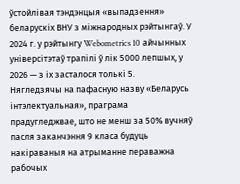ўстойлівая тэндэнцыя «выпадзення» беларускіх ВНУ з міжнародных рэйтынгаў. У 2024 г. у рэйтынгу Webometrics 10 айчынных універсітэтаў трапілі ў лік 5000 лепшых, у 2026 — з іх засталося толькі 5.
Нягледзячы на пафасную назву «Беларусь інтэлектуальная», праграма прадугледжвае, што не менш за 50% вучняў пасля заканчэння 9 класа будуць накіраваныя на атрыманне пераважна рабочых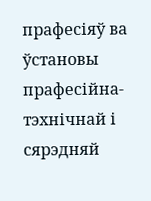прафесіяў ва ўстановы прафесійна-тэхнічнай і сярэдняй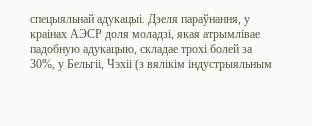спецыяльнай адукацыі. Дзеля параўнання, у краінах АЭСР доля моладзі, якая атрымлівае падобную адукацыю, складае трохі болей за 30%, у Бельгіі, Чэхіі (з вялікім індустрыяльным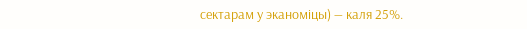сектарам у эканоміцы) — каля 25%.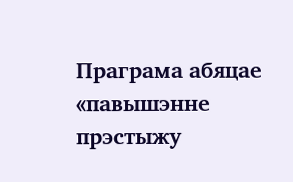Праграма абяцае «павышэнне прэстыжу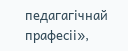педагагічнай прафесіі»,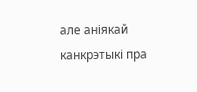але аніякай канкрэтыкі пра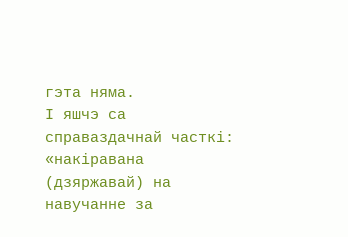гэта няма.
І яшчэ са справаздачнай часткі: «накіравана (дзяржавай) на навучанне за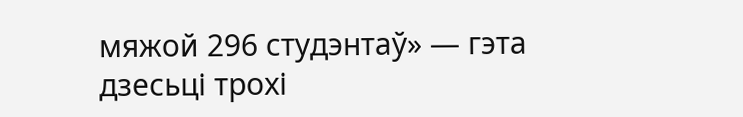мяжой 296 студэнтаў» — гэта дзесьці трохі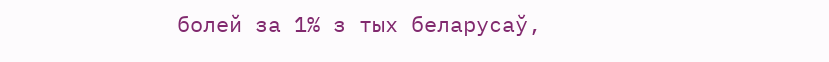болей за 1% з тых беларусаў,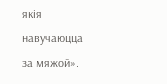якія навучаюцца за мяжой».